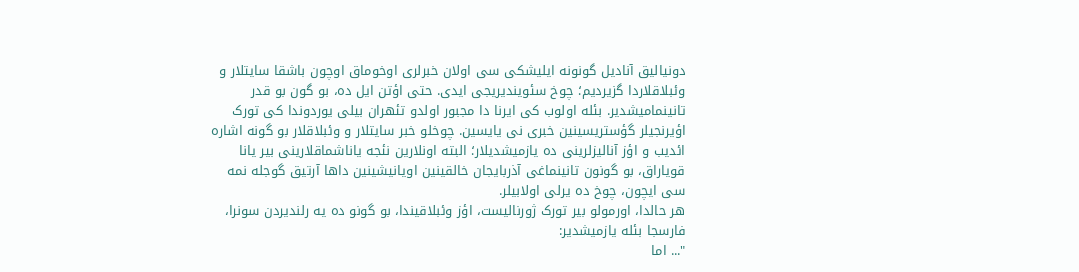دونیالیق آنادیل گونونه ایلیشکی سی اولان خبرلری اوخوماق اوچون باشقا سایتلار و وئبلاقلاردا گزیردیم؛ چوخ سئویندیریجی ایدی. حتی اؤتن ایل ده، بو گون بو قدر تانینماميشدیر. بئله اولوب کی ایرنا دا مجبور اولدو تئهران بیلی یوردوندا کی تورک اؤیرنجیلر گؤستریسینین خبری نی یایسین. چوخلو خبر سایتلار و وئبلاقلار بو گونه اشاره ائدیب و اؤز آنالیزلرینی ده یازمیشدیلار؛ البته اونلارین نئجه یاناشماقلارینی بیر یانا قویاراق، بو گونون تانینماغی آذربایجان خالقینین اویانیشینین داها آرتیق گوجله نمه سی ایچون، چوخ ده یرلی اولابیلر.
هر حالدا، اورمولو بیر تورک ژورنالیست، اؤز وئبلاقيندا، بو گونو ده یه رلندیردن سونرا، فارسجا بئله یازمیشدیر:
"... اما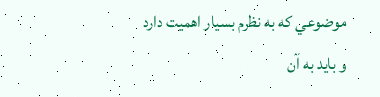موضوعي كه به نظرم بسيار اهميت دارد و بايد به آن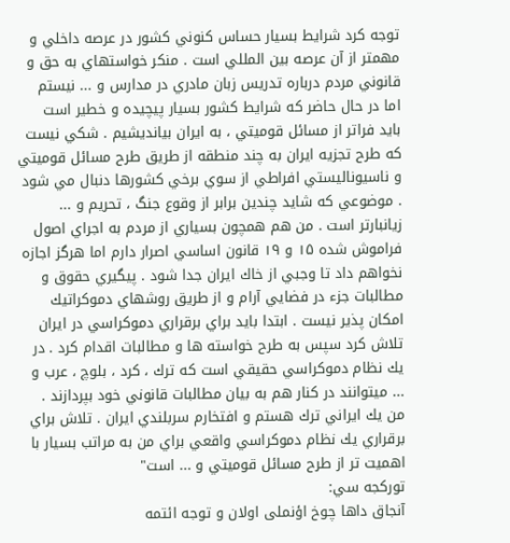توجه كرد شرايط بسيار حساس كنوني كشور در عرصه داخلي و مهمتر از آن عرصه بين المللي است . منكر خواستهاي به حق و قانوني مردم درباره تدريس زبان مادري در مدارس و ... نيستم اما در حال حاضر كه شرايط كشور بسيار پيچيده و خطير است بايد فراتر از مسائل قوميتي ، به ايران بيانديشيم . شكي نيست كه طرح تجزيه ايران به چند منطقه از طريق طرح مسائل قوميتي و ناسيوناليستي افراطي از سوي برخي كشورها دنبال مي شود . موضوعي كه شايد چندين برابر از وقوع جنگ ، تحريم و ... زيانبارتر است . من هم همچون بسياري از مردم به اجراي اصول فراموش شده ۱۵ و ۱۹ قانون اساسي اصرار دارم اما هرگز اجازه نخواهم داد تا وجبي از خاك ايران جدا شود . پيگيري حقوق و مطالبات جزء در فضايي آرام و از طريق روشهاي دموكراتيك امكان پذير نيست . ابتدا بايد براي برقراري دموكراسي در ايران تلاش كرد سپس به طرح خواسته ها و مطالبات اقدام كرد . در يك نظام دموكراسي حقيقي است كه ترك ، كرد ، بلوچ ، عرب و ... ميتوانند در كنار هم به بيان مطالبات قانوني خود بپردازند . من يك ايراني ترك هستم و افتخارم سربلندي ايران . تلاش براي برقراري يك نظام دموكراسي واقعي براي من به مراتب بسيار با اهميت تر از طرح مسائل قوميتي و ... است"
تورکجه سي:
آنجاق داها چوخ اؤنملی اولان و توجه ائتمه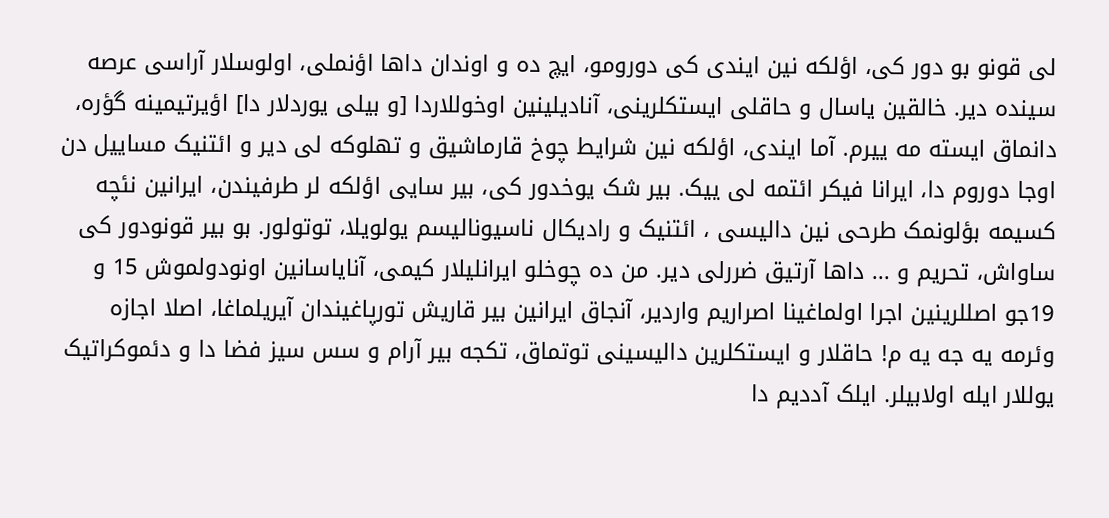لی قونو بو دور کی، اؤلکه نین ایندی کی دورومو، ایچ ده و اوندان داها اؤنملی، اولوسلار آراسی عرصه سینده دیر. خالقین یاسال و حاقلی ایستکلرینی، آنادیلینین اوخوللاردا [و بیلی یوردلار دا] اؤیرتیمینه گؤره، دانماق ایسته مه ییرم. آما ایندی، اؤلکه نین شرایط چوخ قارماشیق و تهلوکه لی دیر و ائتنیک مساییل دن اوجا دوروم دا، ایرانا فیکر ائتمه لی ییک. بیر شک یوخدور کی، بیر سایی اؤلکه لر طرفیندن، ایرانین نئچه کسیمه بؤلونمک طرحی نین دالیسی ، ائتنیک و رادیکال ناسیونالیسم یولویلا، توتولور. بو بیر قونودور کی ساواش، تحریم و ... داها آرتیق ضررلی دیر. من ده چوخلو ایرانلیلار کیمی، آنایاسانین اونودولموش 15 و 19جو اصللرینین اجرا اولماغینا اصراریم واردیر، آنجاق ایرانین بیر قاریش تورپاغیندان آیریلماغا، اصلا اجازه وئرمه یه جه یه م! حاقلار و ایستکلرین دالیسینی توتماق، تکجه بیر آرام و سس سیز فضا دا و دئموکراتیک یوللار ایله اولابیلر. ایلک آددیم دا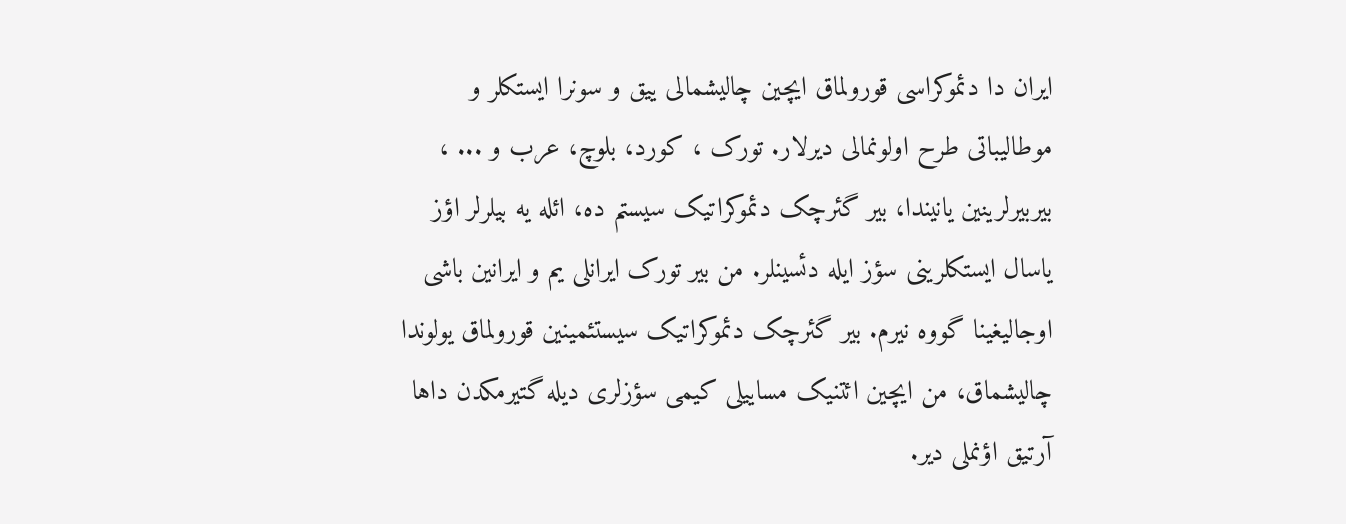ایران دا دئموکراسی قورولماق ایچین چالیشمالی ییق و سونرا ایستکلر و موطالیباتی طرح اولونمالی دیرلار. تورک ، کورد، بلوچ، عرب و ... ، بیربیرلرینین یانیندا، بیر گئرچک دئموکراتیک سیستم ده، ائله یه بیلرلر اؤز یاسال ایستکلرینی سؤز ایله دئسینلر. من بیر تورک ایرانلی یم و ایرانین باشی اوجالیغینا گووه نیرم. بیر گئرچک دئموکراتیک سیستئمینین قورولماق یولوندا چالیشماق، من ایچین ائتنیک مسایيلی کیمی سؤزلری دیله گتیرمکدن داها آرتیق اؤنملی دیر.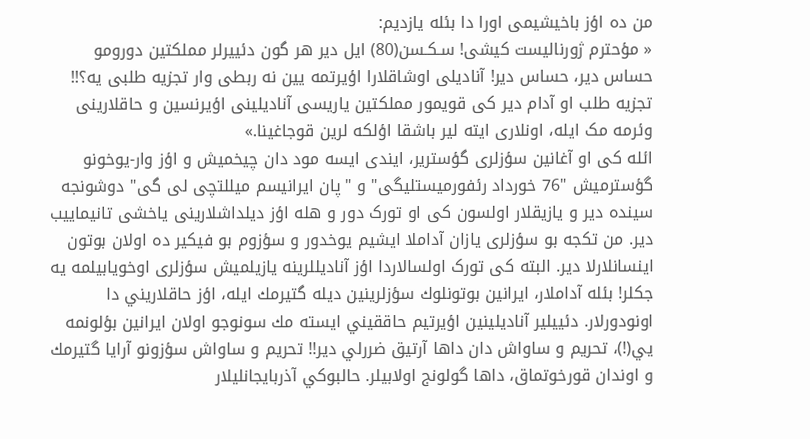من ده اؤز باخیشیمی اورا دا بئله یازدیم:
« مؤحترم ژورنالیست کیشی! سـکـسن(80) ایل دیر هر گون دئییرلر مملکتین دورومو حساس دیر، حساس دیر! آنادیلی اوشاقلارا اؤیرتمه یین نه ربطی وار تجزیه طلبی یه؟!! تجزیه طلب او آدام دیر کی قویمور مملکتین یاریسی آنادیلینی اؤیرنسین و حاقلارینی وئرمه مک ایله، اونلاری ایته لیر باشقا اؤلکه لرین قوجاغینا.»
ائله کی او آغانین سؤزلری گؤستریر، ایندی ایسه مود دان چیخمیش و اؤز وار-یوخونو گؤسترمیش "76 خورداد رئفورمیستلیگی" و "پان ایرانيسم میللتچی لی گی" دوشونجه سینده دیر و یازیقلار اولسون کی او تورک دور و هله اؤز دیلداشلارینی یاخشی تانیماییب دیر. من تکجه بو سؤزلری یازان آداملا ایشیم یوخدور و سؤزوم بو فیکیر ده اولان بوتون اینسانلارلا دیر. البته کی تورک اولسالاردا اؤز آنادیللرینه یازیلمیش سؤزلری اوخویابیلمه یه جکلر! بئله آداملار، ايرانين بوتونلوك سؤزلرينين ديله گتيرمك ايله، اؤز حاقلاريني دا اونودورلار. دئييلير آناديلينين اؤيرتيم حاققيني ايسته مك سونوجو اولان ايرانين بؤلونمه يي(!)، تحريم و ساواش دان داها آرتيق ضررلي دير!! تحريم و ساواش سؤزونو آرايا گتيرمك و اوندان قورخوتماق، داها گولونج اولابيلر. حالبوكي آذربايجانليلار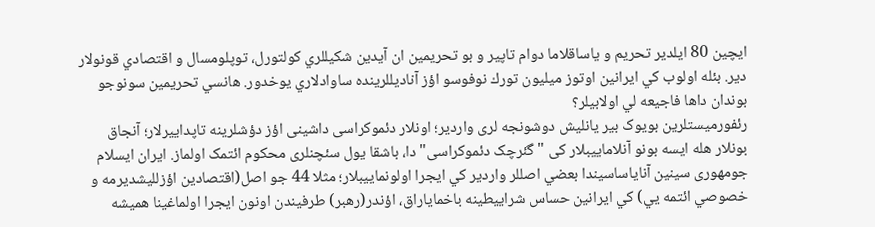ايچين 80 ايلدير تحريم و ياساقلاما دوام تاپير و بو تحريمين ان آيدين شكيللري كولتورل، توپلومسال و اقتصادي قونولار دير. بئله اولوب كي ايرانين اوتوز ميليون تورك نوفوسو اؤز آناديللرينده ساوادلاري يوخدور. هانسي تحريمين سونوجو بوندان داها فاجيعه لي اولابيلر؟
رئفورمیستلرین بویوک بیر یانلیش دوشونجه لری واردیر؛ اونلار دئموکراسی داشینی اؤز دؤشلرینه تاپداییرلار؛ آنجاق بونلار هله ایسه بونو آنلاماییبلار کی "گئرچک دئموکراسی" دا، باشقا یول سئچنلری محکوم ائتمک اولماز. ایران ایسلام جومهوری سینین آنایاساسیندا بعضي اصللر واردير كي ايجرا اولونماييبلار؛ مثلا 44 جو اصل(اقتصادين اؤزلليشديرمه و خصوصي ائتمه يي) كي ايرانين حساس شراييطينه باخماياراق، اؤندر(رهبر) طرفيندن اونون ايجرا اولماغينا هميشه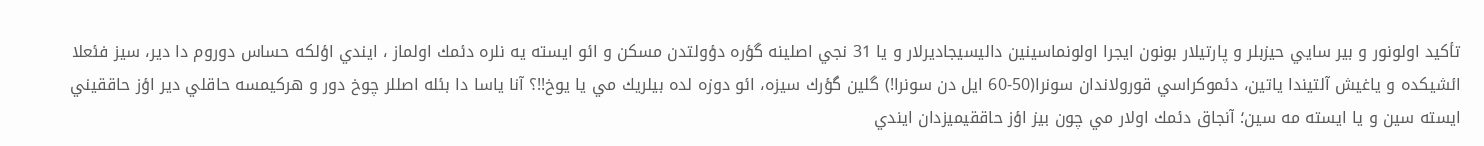تأكيد اولونور و بير سايي حيزبلر و پارتيلار بونون ايجرا اولونماسينين داليسيجاديرلار و يا 31 نجي اصلينه گؤره دؤولتدن مسكن و ائو ايسته يه نلره دئمك اولماز ، ايندي اؤلكه حساس دوروم دا دير، سيز فئعلا ائشيكده و ياغيش آلتيندا ياتين، دئموكراسي قورولاندان سونرا(50-60 ايل دن سونرا!) گلين گؤرك سيزه، ائو دوزه لده بيلريك مي يا يوخ!!؟ آنا ياسا دا بئله اصللر چوخ دور و هركيمسه حاقلي دير اؤز حاققيني ايسته سين و يا ايسته مه سين؛ آنجاق دئمك اولار مي چون بيز اؤز حاققيميزدان ايندي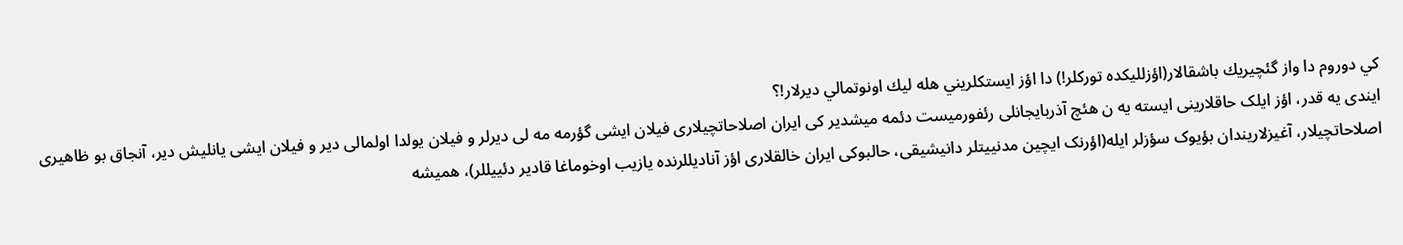كي دوروم دا واز گئچيريك باشقالار(اؤزلليكده توركلر!) دا اؤز ايستكلريني هله ليك اونوتمالي ديرلار!؟
ایندی یه قدر، اؤز ایلک حاقلارینی ایسته یه ن هئچ آذربایجانلی رئفورمیست دئمه میشدیر کی ایران اصلاحاتچیلاری فیلان ایشی گؤرمه مه لی دیرلر و فیلان یولدا اولمالی دیر و فیلان ایشی یانلیش دیر، آنجاق بو ظاهیری اصلاحاتچیلار، آغیزلاریندان بؤیوک سؤزلر ایله(اؤرنک ایچین مدنییتلر دانیشیقی، حالبوکی ایران خالقلاری اؤز آنادیللرنده یازیب اوخوماغا قادیر دئییللر)، همیشه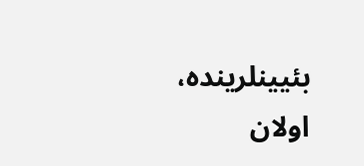بئیینلرینده، اولان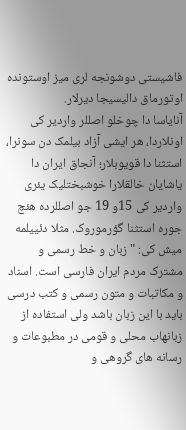فاشیستی دوشونجه لری میز اوستونده اوتورماق دالیسیجا دیرلار.
آنایاسا دا چوخلو اصللر واردیر کی اونلاردا، هر ایشی آزاد بیلمک دن سونرا، استثنا دا قویوبلار؛ آنجاق ایران دا یاشایان خالقلارا خوشبختلیک یئری واردیر کی 15و 19 جو اصللرده هئچ جوره استثنا گؤرموروک. مثلا دئییلمه میش کی: "زبان و خط رسمی و مشترک مردم ایران فارسی است. اسناد و مکاتبات و متون رسمی و کتب درسی باید با این زبان باشد ولی استفاده از زبانهاب محلی و قومی در مطبوعات و رسانه های گروهی و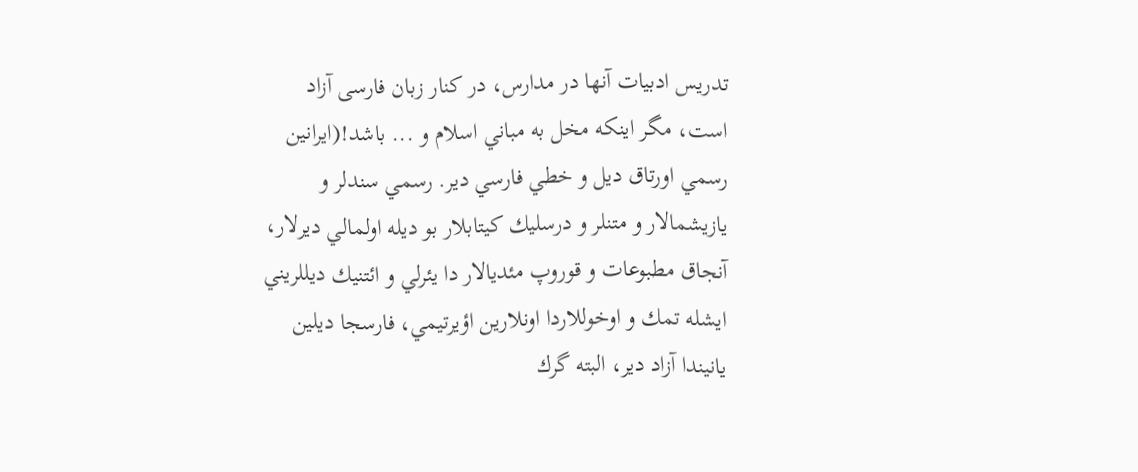تدریس ادبیات آنها در مدارس، در کنار زبان فارسی آزاد است، مگر اینکه مخل به مباني اسلام و ... باشد!(ايرانين رسمي اورتاق ديل و خطي فارسي دير. رسمي سندلر و يازيشمالار و متنلر و درسليك كيتابلار بو ديله اولمالي ديرلار، آنجاق مطبوعات و قوروپ مئديالار دا يئرلي و ائتنيك ديللريني ايشله تمك و اوخوللاردا اونلارين اؤيرتيمي، فارسجا ديلين يانيندا آزاد دير، البته گرك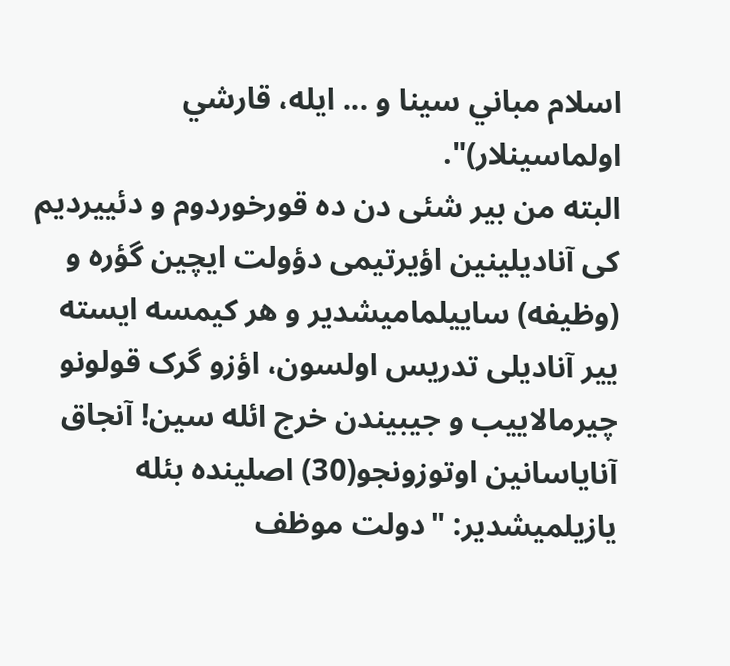اسلام مباني سينا و ... ايله، قارشي اولماسينلار)".
البته من بیر شئی دن ده قورخوردوم و دئییردیم کی آنادیلینین اؤیرتیمی دؤولت ایچین گؤره و (وظیفه) ساییلمامیشدیر و هر کیمسه ایسته ییر آنادیلی تدریس اولسون، اؤزو گرک قولونو چیرمالاییب و جیبیندن خرج ائله سین! آنجاق آنایاسانین اوتوزونجو(30) اصلینده بئله یازیلمیشدیر: "دولت موظف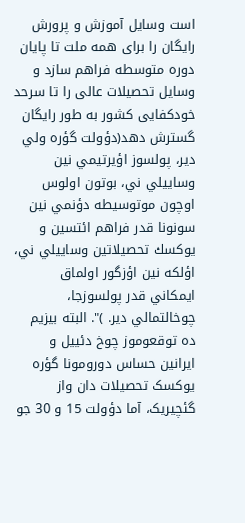است وسایل آموزش و پرورش رایگان را برای همه ملت تا پایان دوره متوسطه فراهم سازد و وسایل تحصیلات عالی را تا سرحد خودکفایی کشور به طور رایگان گسترش دهد(دؤولت گؤره ولي دير، پولسوز اؤيرتيمي نين وساييلي ني، بوتون اولوس اوچون موتوسيطه دؤنمي نين سونونا قدر فراهم ائتسين و يوكسك تحصيلاتين وساييلي ني، اؤلكه نين اؤزگور اولماق ايمكاني قدر پولسوزجا، چوخالتمالي دير. )". البته بیزیم ده توقعوموز چوخ دئییل و ایرانین حساس دورومونا گؤره یوکسک تحصیلات دان واز گئچیریک، آما دؤولت 15 و 30 جو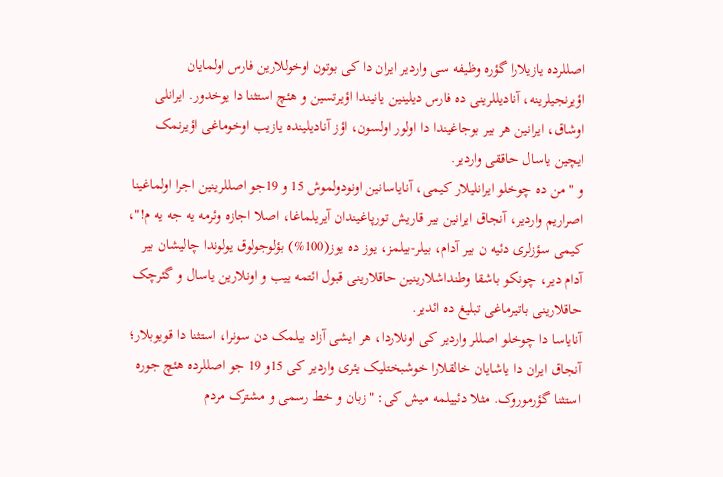اصللرده یازیلارا گؤره وظیفه سی واردیر ایران دا کی بوتون اوخوللارين فارس اولمایان اؤيرنجيلرينه، آنادیللرینی ده فارس دیلینین یانیندا اؤیرتسین و هئچ استثنا دا یوخدور. ایرانلی اوشاق، ایرانین هر بیر بوجاغیندا دا اولور اولسون، اؤز آنادیلینده یازیب اوخوماغی اؤیرنمک ایچین یاسال حاققی واردیر.
و " من ده چوخلو ایرانلیلار کیمی، آنایاسانین اونودولموش 15 و 19جو اصللرینین اجرا اولماغینا اصراریم واردیر، آنجاق ایرانین بیر قاریش تورپاغیندان آیریلماغا، اصلا اجازه وئرمه یه جه یه م!"، کیمی سؤزلری دئیه ن بیر آدام، بیلر-بیلمز، یوز ده یوز(100%) بؤلوجولوق یولوندا چالیشان بیر آدام دیر، چونکو باشقا وطنداشلارینین حاقلارینی قبول ائتمه ییب و اونلارین یاسال و گئرچک حاقلارینی باتیرماغی تبلیغ ده ائدیر.
آنایاسا دا چوخلو اصللر واردیر کی اونلاردا، هر ایشی آزاد بیلمک دن سونرا، استثنا دا قویوبلار؛ آنجاق ایران دا یاشایان خالقلارا خوشبختلیک یئری واردیر کی 15و 19 جو اصللرده هئچ جوره استثنا گؤرموروک. مثلا دئییلمه میش کی: "زبان و خط رسمی و مشترک مردم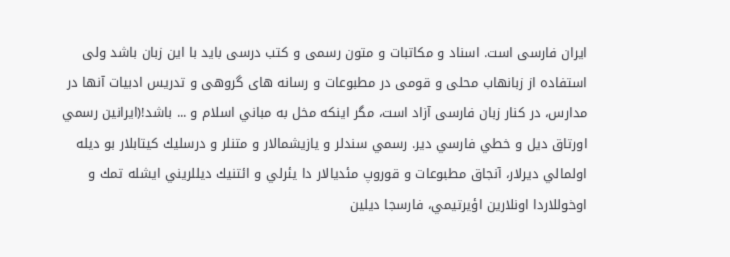ایران فارسی است. اسناد و مکاتبات و متون رسمی و کتب درسی باید با این زبان باشد ولی استفاده از زبانهاب محلی و قومی در مطبوعات و رسانه های گروهی و تدریس ادبیات آنها در مدارس، در کنار زبان فارسی آزاد است، مگر اینکه مخل به مباني اسلام و ... باشد!(ايرانين رسمي اورتاق ديل و خطي فارسي دير. رسمي سندلر و يازيشمالار و متنلر و درسليك كيتابلار بو ديله اولمالي ديرلار، آنجاق مطبوعات و قوروپ مئديالار دا يئرلي و ائتنيك ديللريني ايشله تمك و اوخوللاردا اونلارين اؤيرتيمي، فارسجا ديلين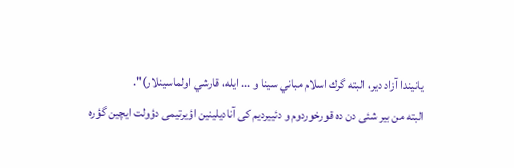يانيندا آزاد دير، البته گرك اسلام مباني سينا و ... ايله، قارشي اولماسينلار)".
البته من بیر شئی دن ده قورخوردوم و دئییردیم کی آنادیلینین اؤیرتیمی دؤولت ایچین گؤره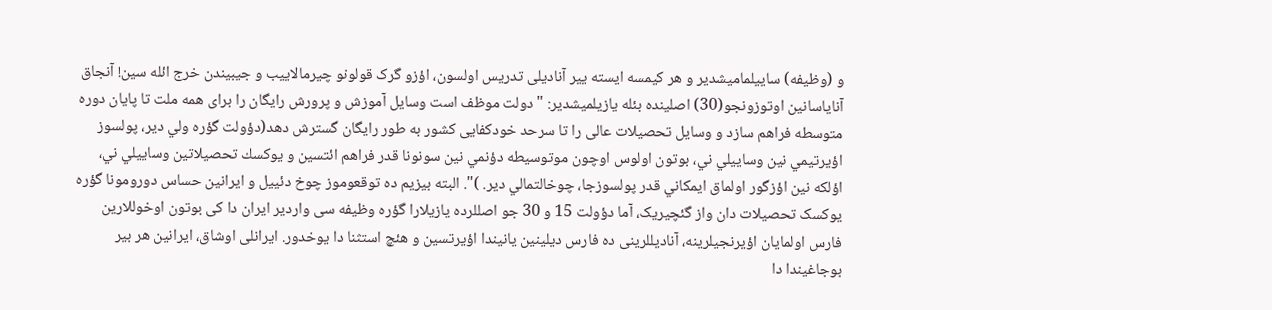و (وظیفه) ساییلمامیشدیر و هر کیمسه ایسته ییر آنادیلی تدریس اولسون، اؤزو گرک قولونو چیرمالاییب و جیبیندن خرج ائله سین! آنجاق آنایاسانین اوتوزونجو(30) اصلینده بئله یازیلمیشدیر: "دولت موظف است وسایل آموزش و پرورش رایگان را برای همه ملت تا پایان دوره متوسطه فراهم سازد و وسایل تحصیلات عالی را تا سرحد خودکفایی کشور به طور رایگان گسترش دهد(دؤولت گؤره ولي دير، پولسوز اؤيرتيمي نين وساييلي ني، بوتون اولوس اوچون موتوسيطه دؤنمي نين سونونا قدر فراهم ائتسين و يوكسك تحصيلاتين وساييلي ني، اؤلكه نين اؤزگور اولماق ايمكاني قدر پولسوزجا، چوخالتمالي دير. )". البته بیزیم ده توقعوموز چوخ دئییل و ایرانین حساس دورومونا گؤره یوکسک تحصیلات دان واز گئچیریک، آما دؤولت 15 و 30 جو اصللرده یازیلارا گؤره وظیفه سی واردیر ایران دا کی بوتون اوخوللارين فارس اولمایان اؤيرنجيلرينه، آنادیللرینی ده فارس دیلینین یانیندا اؤیرتسین و هئچ استثنا دا یوخدور. ایرانلی اوشاق، ایرانین هر بیر بوجاغیندا دا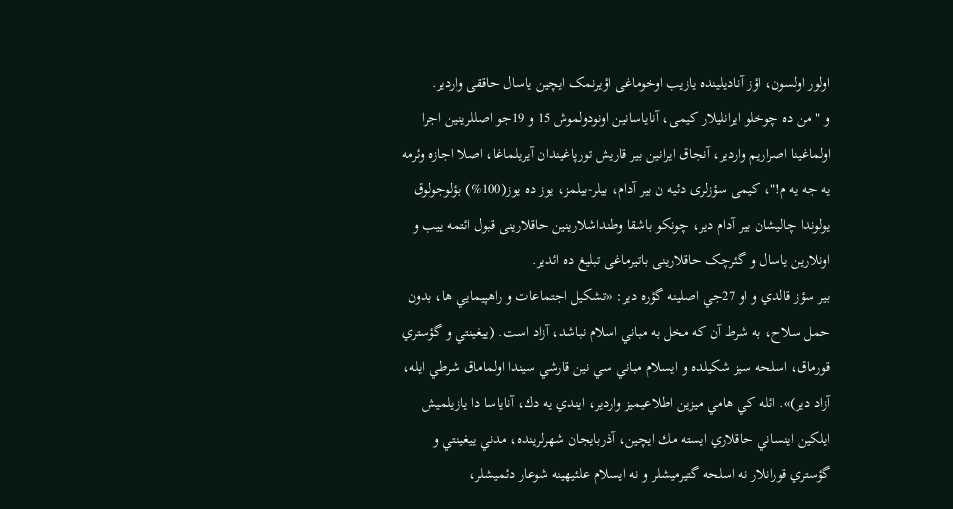اولور اولسون، اؤز آنادیلینده یازیب اوخوماغی اؤیرنمک ایچین یاسال حاققی واردیر.
و " من ده چوخلو ایرانلیلار کیمی، آنایاسانین اونودولموش 15 و 19جو اصللرینین اجرا اولماغینا اصراریم واردیر، آنجاق ایرانین بیر قاریش تورپاغیندان آیریلماغا، اصلا اجازه وئرمه یه جه یه م!"، کیمی سؤزلری دئیه ن بیر آدام، بیلر-بیلمز، یوز ده یوز(100%) بؤلوجولوق یولوندا چالیشان بیر آدام دیر، چونکو باشقا وطنداشلارینین حاقلارینی قبول ائتمه ییب و اونلارین یاسال و گئرچک حاقلارینی باتیرماغی تبلیغ ده ائدیر.
بير سؤز قالدي و او 27جي اصلينه گؤره دير: «تشكيل اجتماعات و راهپيمايي ها، بدون حمل سلاح، به شرط آن كه مخل به مباني اسلام نباشد، آزاد است. (ييغينتي و گؤستري قورماق، اسلحه سيز شكيلده و ايسلام مباني سي نين قارشي سيندا اولماماق شرطي ايله، آزاد دير)». ائله كي هامي ميزين اطلاعيميز واردير، ايندي يه دك، آناياسا دا يازيلميش ايلكين اينساني حاقلاري ايسته مك ايچين، آذربايجان شهرلرينده، مدني ييغينتي و گؤستري قورانلار نه اسلحه گتيرميشلر و نه ايسلام علئيهينه شوعار دئميشلر،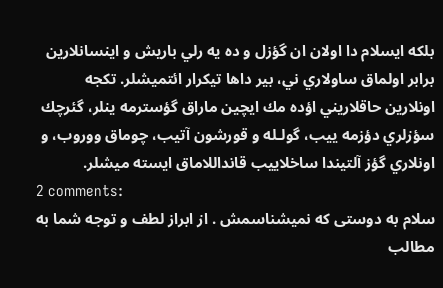بلكه ايسلام دا اولان ان گؤزل و ده يه رلي باريش و اينسانلارين برابر اولماق ساولاري ني، بير داها تيكرار ائتميشلر. تكجه اونلارين حاقلاريني اؤده مك ايچين ماراق گؤسترمه ينلر، گئرچك سؤزلري دؤزمه ييب، گولـله و قورشون آتيب، چوماق ووروب، و اونلاري گؤز آلتيندا ساخلاييب قانداللاماق ايسته ميشلر.
2 comments:
سلام به دوستی که نمیشناسمش . از ابراز لطف و توجه شما به مطالب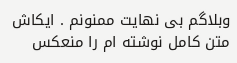وبلاگم بی نهایت ممنونم . ایکاش متن کامل نوشته ام را منعکس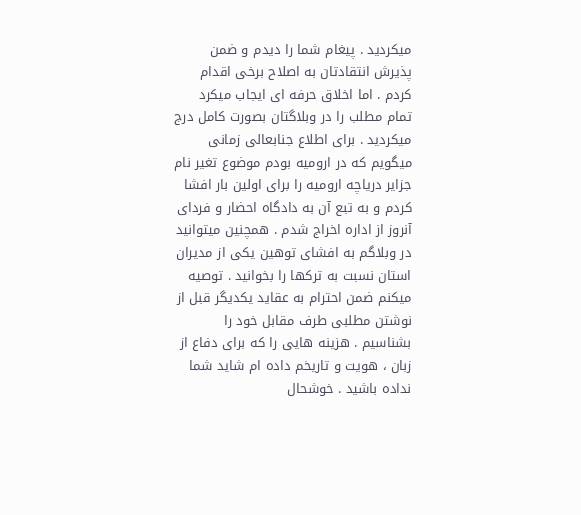میکردید . پیغام شما را دیدم و ضمن پذیرش انتقادتان به اصلاح برخی اقدام کردم . اما اخلاق حرفه ای ایجاب میکرد تمام مطلب را در وبلاگتان بصورت کامل درج میکردید . برای اطلاع جنابعالی زمانی میگویم که در ارومیه بودم موضوع تغیر نام جزایر دریاچه ارومیه را برای اولین بار افشا کردم و به تبع آن به دادگاه احضار و فردای آنروز از اداره اخراج شدم . همچنین میتوانید در وبلاگم به افشای توهین یکی از مدیران استان نسبت به ترکها را بخوانید . توصیه میکنم ضمن احترام به عقاید یکدیگر قبل از نوشتن مطلبی طرف مقابل خود را بشناسیم . هزینه هایی را که برای دفاع از زبان ، هویت و تاریخم داده ام شاید شما نداده باشید . خوشحال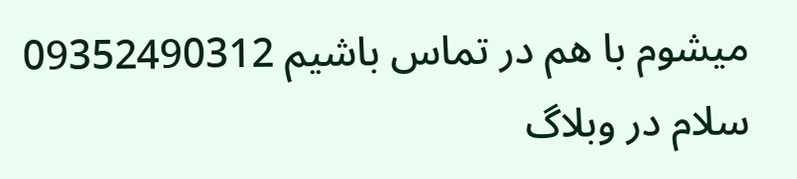میشوم با هم در تماس باشیم 09352490312
سلام در وبلاگ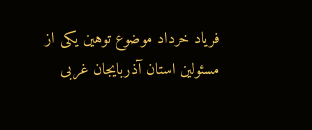فریاد خرداد موضوع توهین یکی از مسئولین استان آذربایجان غربی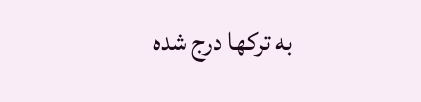به ترکها درج شده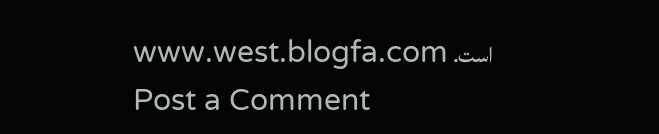است. www.west.blogfa.com
Post a Comment